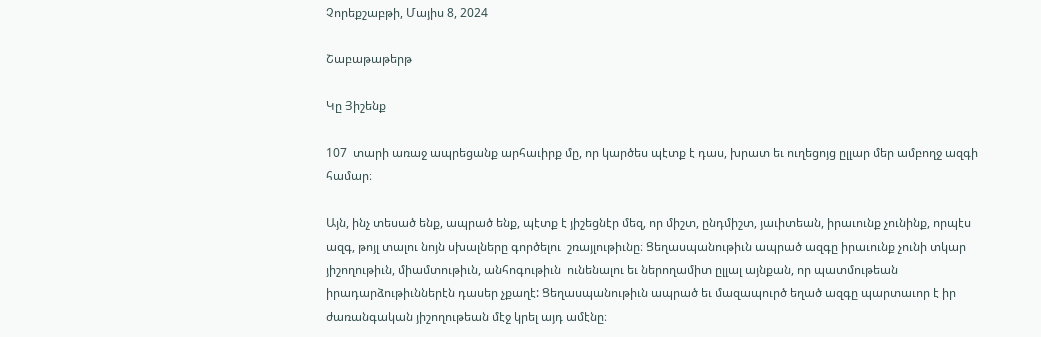Չորեքշաբթի, Մայիս 8, 2024

Շաբաթաթերթ

Կը Յիշենք

107  տարի առաջ ապրեցանք արհաւիրք մը, որ կարծես պէտք է դաս, խրատ եւ ուղեցոյց ըլլար մեր ամբողջ ազգի համար։

Այն, ինչ տեսած ենք, ապրած ենք, պէտք է յիշեցնէր մեզ, որ միշտ, ընդմիշտ, յաւիտեան, իրաւունք չունինք, որպէս ազգ, թոյլ տալու նոյն սխալները գործելու  շռայլութիւնը։ Ցեղասպանութիւն ապրած ազգը իրաւունք չունի տկար յիշողութիւն, միամտութիւն, անհոգութիւն  ունենալու եւ ներողամիտ ըլլալ այնքան, որ պատմութեան իրադարձութիւններէն դասեր չքաղէ: Ցեղասպանութիւն ապրած եւ մազապուրծ եղած ազգը պարտաւոր է իր ժառանգական յիշողութեան մէջ կրել այդ ամէնը։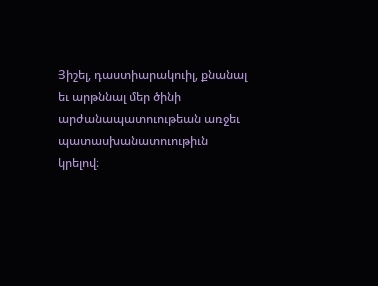Յիշել, դաստիարակուիլ, քնանալ եւ արթննալ մեր ծինի արժանապատուութեան առջեւ պատասխանատուութիւն կրելով։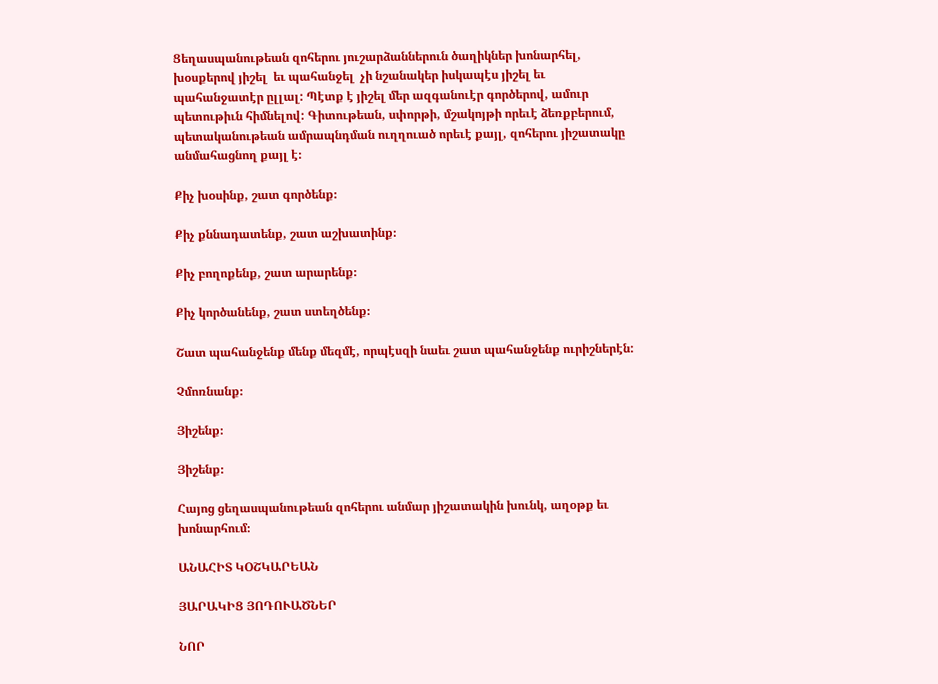Ցեղասպանութեան զոհերու յուշարձաններուն ծաղիկներ խոնարհել, խօսքերով յիշել  եւ պահանջել  չի նշանակեր իսկապէս յիշել եւ պահանջատէր ըլլալ: Պէտք է յիշել մեր ազգանուէր գործերով, ամուր պետութիւն հիմնելով: Գիտութեան, սփորթի, մշակոյթի որեւէ ձեռքբերում, պետականութեան ամրապնդման ուղղուած որեւէ քայլ, զոհերու յիշատակը անմահացնող քայլ է։

Քիչ խօսինք, շատ գործենք։

Քիչ քննադատենք, շատ աշխատինք։

Քիչ բողոքենք, շատ արարենք։

Քիչ կործանենք, շատ ստեղծենք։

Շատ պահանջենք մենք մեզմէ, որպէսզի նաեւ շատ պահանջենք ուրիշներէն:

Չմոռնանք։

Յիշենք։

Յիշենք։

Հայոց ցեղասպանութեան զոհերու անմար յիշատակին խունկ, աղօթք եւ խոնարհում։

ԱՆԱՀԻՏ ԿՕՇԿԱՐԵԱՆ

ՅԱՐԱԿԻՑ ՅՈԴՈՒԱԾՆԵՐ

ՆՈՐ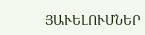ՅԱՒԵԼՈՒՄՆԵՐ